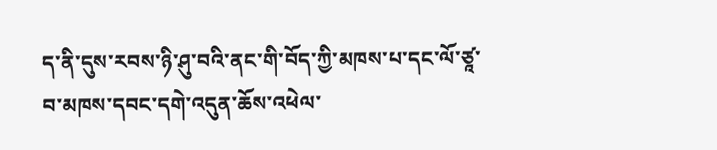ད་ནི་དུས་རབས་ཉི་ཤུ་བའི་ནང་གི་བོད་ཀྱི་མཁས་པ་དང་ལོ་ཙཱ་བ་མཁས་དབང་དགེ་འདུན་ཆོས་འཕེལ་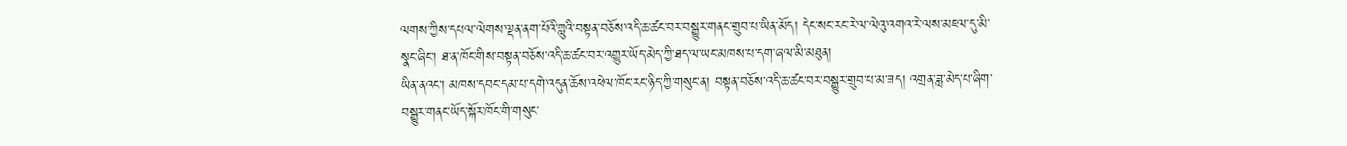ལགས་ཀྱིས་དཔལ་ལེགས་ལྡན་ནག་པོའི་གླུའི་བསྟན་བཅོས་འདི་ཆ་ཚང་བར་བསྒྱུར་གནང་གྲུབ་པ་ཡིན་མོད། དེང་སང་རང་རེ་ལ་ལེའུ་འགའ་རེ་ལས་མཇལ་དུ་མི་སྣང་ཞིང་། ཐ་ན་ཁོང་གིས་བསྟན་བཅོས་འདི་ཆ་ཚང་བར་འགྱུར་ཡོད་མེད་ཀྱི་ཐད་ལ་ཡང་མཁས་པ་དག་ཞལ་མི་མཐུན།
ཡིན་ནའང་། མཁས་དབང་དམ་པ་དགེ་འདུན་ཆོས་འཕེལ་ཁོང་རང་ཉིད་ཀྱི་གསུང་ན། བསྟན་བཅོས་འདི་ཆ་ཚང་བར་བསྒྱུར་གྲུབ་པ་མ་ཟད། འགྲན་ཟླ་མེད་པ་ཞིག་བསྒྱུར་གནང་ཡོད་སྐོར་ཁོང་གི་གསུང་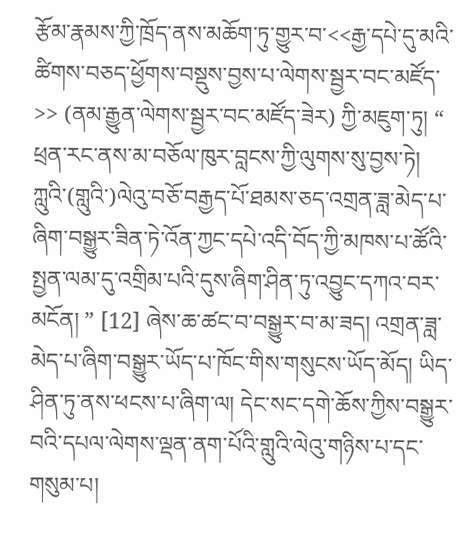རྩོམ་རྣམས་ཀྱི་ཁྲོད་ནས་མཆོག་ཏུ་གྱུར་བ་<<རྒྱ་དཔེ་དུ་མའི་ཚིགས་བཅད་ཕྱོགས་བསྡུས་བྱས་པ་ལེགས་སྦྱར་བང་མཛོད་>> (ནམ་རྒྱུན་ལེགས་སྦྱར་བང་མཛོད་ཟེར) ཀྱི་མཇུག་ཏུ། “ ཕྲན་རང་ནས་མ་བཅོལ་ཁུར་བླངས་ཀྱི་ལུགས་སུ་བྱས་ཏེ། ཀླུའི་(གླུའི་)ལེའུ་བཅོ་བརྒྱད་པོ་ཐམས་ཅད་འགྲན་ཟླ་མེད་པ་ཞིག་བསྒྱུར་ཟིན་ཏེ་འོན་ཀྱང་དཔེ་འདི་བོད་ཀྱི་མཁས་པ་ཚོའི་སྤྱན་ལམ་དུ་འགྲིམ་པའི་དུས་ཞིག་ཤིན་ཏུ་འབྱུང་དཀའ་བར་མངོན། ” [12] ཞེས་ཆ་ཚང་བ་བསྒྱུར་བ་མ་ཟད། འགྲན་ཟླ་མེད་པ་ཞིག་བསྒྱུར་ཡོད་པ་ཁོང་གིས་གསུངས་ཡོད་མོད། ཡིད་ཤིན་ཏུ་ནས་ཕངས་པ་ཞིག་ལ། དེང་སང་དགེ་ཆོས་ཀྱིས་བསྒྱུར་བའི་དཔལ་ལེགས་ལྡན་ནག་པོའི་གླུའི་ལེའུ་གཉིས་པ་དང་གསུམ་པ།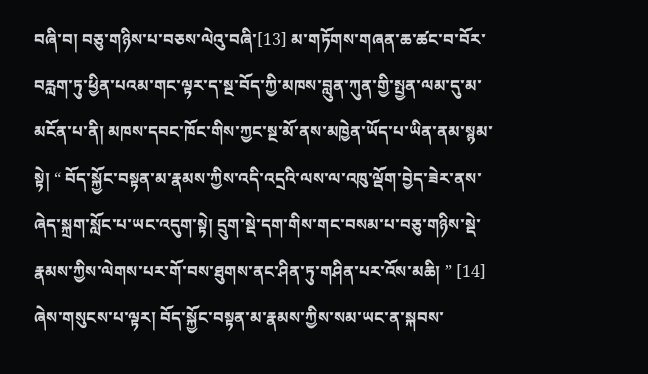བཞི་བ། བཅུ་གཉིས་པ་བཅས་ལེའུ་བཞི་[13] མ་གཏོགས་གཞན་ཆ་ཚང་བ་བོར་བརླག་ཏུ་ཕྱིན་པའམ་གང་ལྟར་ད་སྔ་བོད་ཀྱི་མཁས་བླུན་ཀུན་གྱི་སྤྱན་ལམ་དུ་མ་མངོན་པ་ནི། མཁས་དབང་ཁོང་གིས་ཀྱང་སྔ་མོ་ནས་མཁྱེན་ཡོད་པ་ཡིན་ནམ་སྙམ་སྟེ། “ བོད་སྐྱོང་བསྟན་མ་རྣམས་ཀྱིས་འདི་འདྲའི་ལས་ལ་འཁུ་ལྡོག་བྱེད་ཟེར་ནས་ཞེད་སྐྲག་སློང་པ་ཡང་འདུག་སྟེ། དྲུག་སྡེ་དག་གིས་གང་བསམ་པ་བཅུ་གཉིས་སྡེ་རྣམས་ཀྱིས་ལེགས་པར་གོ་བས་ཐུགས་ནང་ཤིན་ཏུ་གཤིན་པར་འོས་མཆི། ” [14] ཞེས་གསུངས་པ་ལྟར། བོད་སྐྱོང་བསྟན་མ་རྣམས་ཀྱིས་སམ་ཡང་ན་སྐབས་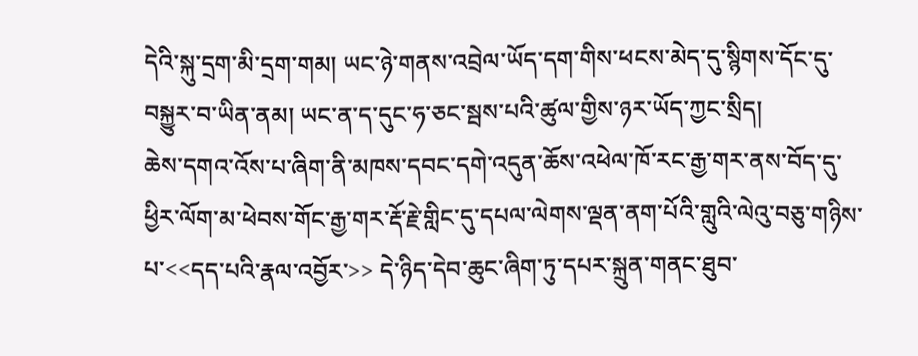དེའི་སྐུ་དྲག་མི་དྲག་གམ། ཡང་ཉེ་གནས་འབྲེལ་ཡོད་དག་གིས་ཕངས་མེད་དུ་སྙིགས་དོང་དུ་བསྐྱུར་བ་ཡིན་ནམ། ཡང་ན་ད་དུང་ཧ་ཅང་སྦས་པའི་ཚུལ་གྱིས་ཉར་ཡོད་ཀྱང་སྲིད།
ཆེས་དགའ་འོས་པ་ཞིག་ནི་མཁས་དབང་དགེ་འདུན་ཆོས་འཕེལ་ཁོ་རང་རྒྱ་གར་ནས་བོད་དུ་ཕྱིར་ལོག་མ་ཕེབས་གོང་རྒྱ་གར་རྡོ་རྗེ་གླིང་དུ་དཔལ་ལེགས་ལྡན་ནག་པོའི་གླུའི་ལེའུ་བཅུ་གཉིས་པ་<<དད་པའི་རྣལ་འབྱོར་>> དེ་ཉིད་དེབ་ཆུང་ཞིག་ཏུ་དཔར་སྐྲུན་གནང་ཐུབ་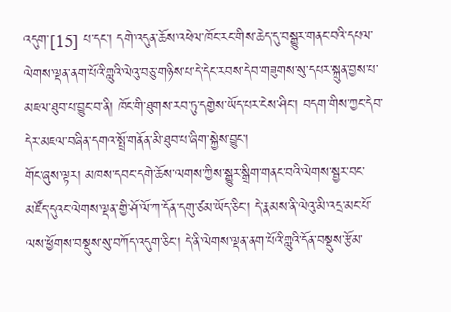འདུག་[15] པ་དང་། དགེ་འདུན་ཆོས་འཕེལ་ཁོང་རང་གིས་ཆེད་དུ་བསྒྱུར་གནང་བའི་དཔལ་ལེགས་ལྡན་ནག་པོའི་གླུའི་ལེའུ་བཅུ་གཉིས་པ་དེ་དེང་རབས་དེབ་གཟུགས་སུ་དཔར་སྐྲུན་བྱས་པ་མཇལ་ཐུབ་པ་བྱུང་བ་ནི། ཁོང་གི་ཐུགས་རབ་ཏུ་དགྱེས་ཡོད་པར་ངེས་ཤིང་། བདག་གིས་ཀྱང་དེབ་དེར་མཇལ་བཞིན་དགའ་སྤྲོ་གནོན་མི་ཐུབ་པ་ཞིག་སྐྱེས་བྱུང་།
གོང་ཞུས་ལྟར། མཁས་དབང་དགེ་ཆོས་ལགས་ཀྱིས་སྒྱུར་སྒྲིག་གནང་བའི་ལེགས་སྦྱར་བང་མཛོད་དུའང་ལེགས་ལྡན་གྱི་ཤོ་ལོ་ཀ་དོན་དགུ་ཙམ་ཡོད་ཅིང་། དེ་རྣམས་ནི་ལེའུ་མི་འདྲ་མང་པོ་ལས་ཕྱོགས་བསྡུས་སུ་བཀོད་འདུག་ཅིང་། དེ་ནི་ལེགས་ལྡན་ནག་པོའི་གླུའི་དོན་བསྡུས་རྩོམ་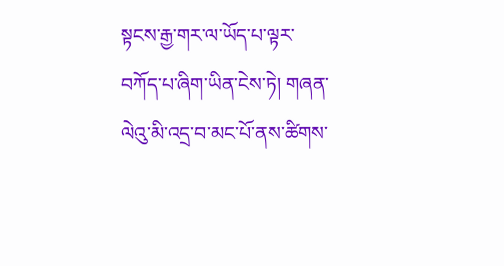སྟངས་རྒྱ་གར་ལ་ཡོད་པ་ལྟར་བཀོད་པ་ཞིག་ཡིན་ངེས་ཏེ། གཞན་ལེའུ་མི་འདྲ་བ་མང་པོ་ནས་ཚིགས་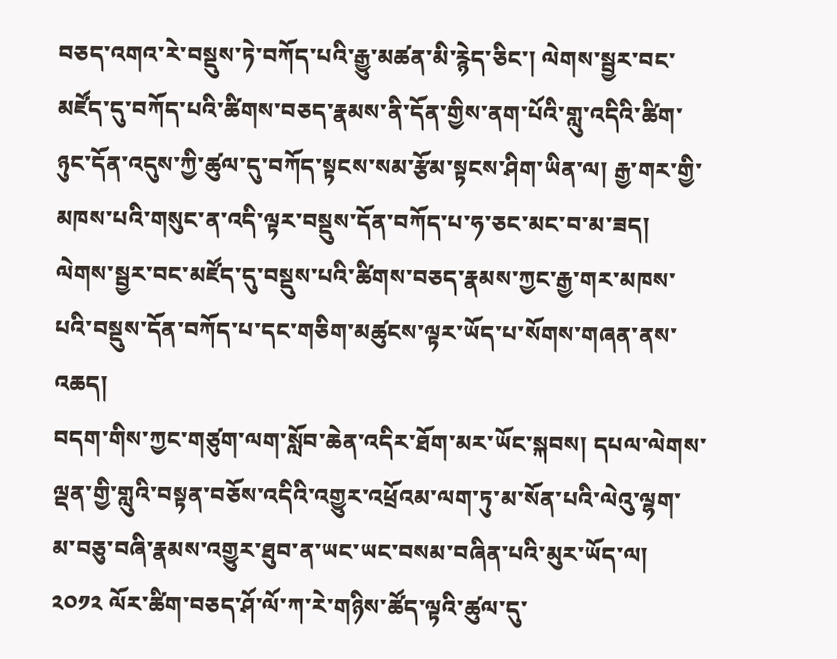བཅད་འགའ་རེ་བསྡུས་ཏེ་བཀོད་པའི་རྒྱུ་མཚན་མི་རྙེད་ཅིང་། ལེགས་སྦྱར་བང་མཛོད་དུ་བཀོད་པའི་ཚིགས་བཅད་རྣམས་ནི་དོན་གྱིས་ནག་པོའི་གླུ་འདིའི་ཚིག་ཉུང་དོན་འདུས་ཀྱི་ཚུལ་དུ་བཀོད་སྟངས་སམ་རྩོམ་སྟངས་ཤིག་ཡིན་ལ། རྒྱ་གར་གྱི་མཁས་པའི་གསུང་ན་འདི་ལྟར་བསྡུས་དོན་བཀོད་པ་ཧ་ཅང་མང་བ་མ་ཟད། ལེགས་སྦྱར་བང་མཛོད་དུ་བསྡུས་པའི་ཚིགས་བཅད་རྣམས་ཀྱང་རྒྱ་གར་མཁས་པའི་བསྡུས་དོན་བཀོད་པ་དང་གཅིག་མཚུངས་ལྟར་ཡོད་པ་སོགས་གཞན་ནས་འཆད།
བདག་གིས་ཀྱང་གཙུག་ལག་སློབ་ཆེན་འདིར་ཐོག་མར་ཡོང་སྐབས། དཔལ་ལེགས་ལྡན་གྱི་གླུའི་བསྟན་བཅོས་འདིའི་འགྱུར་འཕྲོའམ་ལག་ཏུ་མ་སོན་པའི་ལེའུ་ལྷག་མ་བཅུ་བཞི་རྣམས་འགྱུར་ཐུབ་ན་ཡང་ཡང་བསམ་བཞིན་པའི་མུར་ཡོད་ལ། ༢༠༡༢ ལོར་ཚིག་བཅད་ཤོ་ལོ་ཀ་རེ་གཉིས་ཚོད་ལྟའི་ཚུལ་དུ་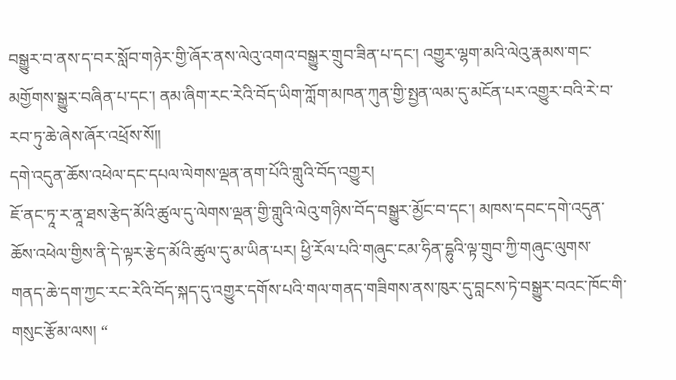བསྒྱུར་བ་ནས་ད་བར་སློབ་གཉེར་གྱི་ཞོར་ནས་ལེའུ་འགའ་བསྒྱུར་གྲུབ་ཟིན་པ་དང་། འགྱུར་ལྷག་མའི་ལེའུ་རྣམས་གང་མགྱོགས་སྒྱུར་བཞིན་པ་དང་། ནམ་ཞིག་རང་རེའི་བོད་ཡིག་ཀློག་མཁན་ཀུན་གྱི་སྤྱན་ལམ་དུ་མངོན་པར་འགྱུར་བའི་རེ་བ་རབ་ཏུ་ཆེ་ཞེས་ཞོར་འཕྲོས་སོ།།
དགེ་འདུན་ཆོས་འཕེལ་དང་དཔལ་ལེགས་ལྡན་ནག་པོའི་གླུའི་བོད་འགྱུར།
ཇོ་ནང་ཏཱ་ར་ནཱ་ཐས་རྩེད་མོའི་ཚུལ་དུ་ལེགས་ལྡན་གྱི་གླུའི་ལེའུ་གཉིས་བོད་བསྒྱུར་མྱོང་བ་དང་། མཁས་དབང་དགེ་འདུན་ཆོས་འཕེལ་གྱིས་ནི་དེ་ལྟར་རྩེད་མོའི་ཚུལ་དུ་མ་ཡིན་པར། ཕྱི་རོལ་པའི་གཞུང་ངམ་ཧིན་དྷུའི་ལྟ་གྲུབ་ཀྱི་གཞུང་ལུགས་གནད་ཆེ་དག་ཀྱང་རང་རེའི་བོད་སྐད་དུ་འགྱུར་དགོས་པའི་གལ་གནད་གཟིགས་ནས་ཁུར་དུ་བླངས་ཏེ་བསྒྱུར་བའང་ཁོང་གི་གསུང་རྩོམ་ལས། “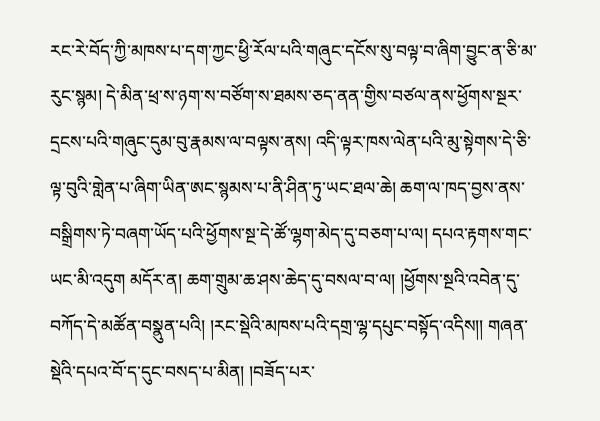རང་རེ་བོད་ཀྱི་མཁས་པ་དག་ཀྱང་ཕྱི་རོལ་པའི་གཞུང་དངོས་སུ་བལྟ་བ་ཞིག་བྱུང་ན་ཅི་མ་རུང་སྙམ། དེ་མིན་ཕྲ་ས་ཉག་ས་བཙོག་ས་ཐམས་ཅད་ནན་གྱིས་བཙལ་ནས་ཕྱོགས་སྔར་དྲངས་པའི་གཞུང་དུམ་བུ་རྣམས་ལ་བལྟས་ནས། འདི་ལྟར་ཁས་ལེན་པའི་མུ་སྟེགས་དེ་ཅི་ལྟ་བུའི་གླེན་པ་ཞིག་ཡིན་ཨང་སྙམས་པ་ནི་ཤིན་ཏུ་ཡང་ཐལ་ཆེ། ཆག་ལ་ཁད་བྱས་ནས་བསྒྲིགས་ཏེ་བཞག་ཡོད་པའི་ཕྱོགས་སྔ་དེ་ཚོ་ལྷག་མེད་དུ་བཅག་པ་ལ། དཔའ་རྟགས་གང་ཡང་མི་འདུག མདོར་ན། ཆག་གྲུམ་ཆ་ཤས་ཆེད་དུ་བསལ་བ་ལ། །ཕྱོགས་སྔའི་འབེན་དུ་བཀོད་དེ་མཚོན་བསྣུན་པའི། །རང་སྡེའི་མཁས་པའི་དགྲ་ལྷ་དཔུང་བསྟོད་འདིས།། གཞན་སྡེའི་དཔའ་བོ་ད་དུང་བསད་པ་མིན། །བཟོད་པར་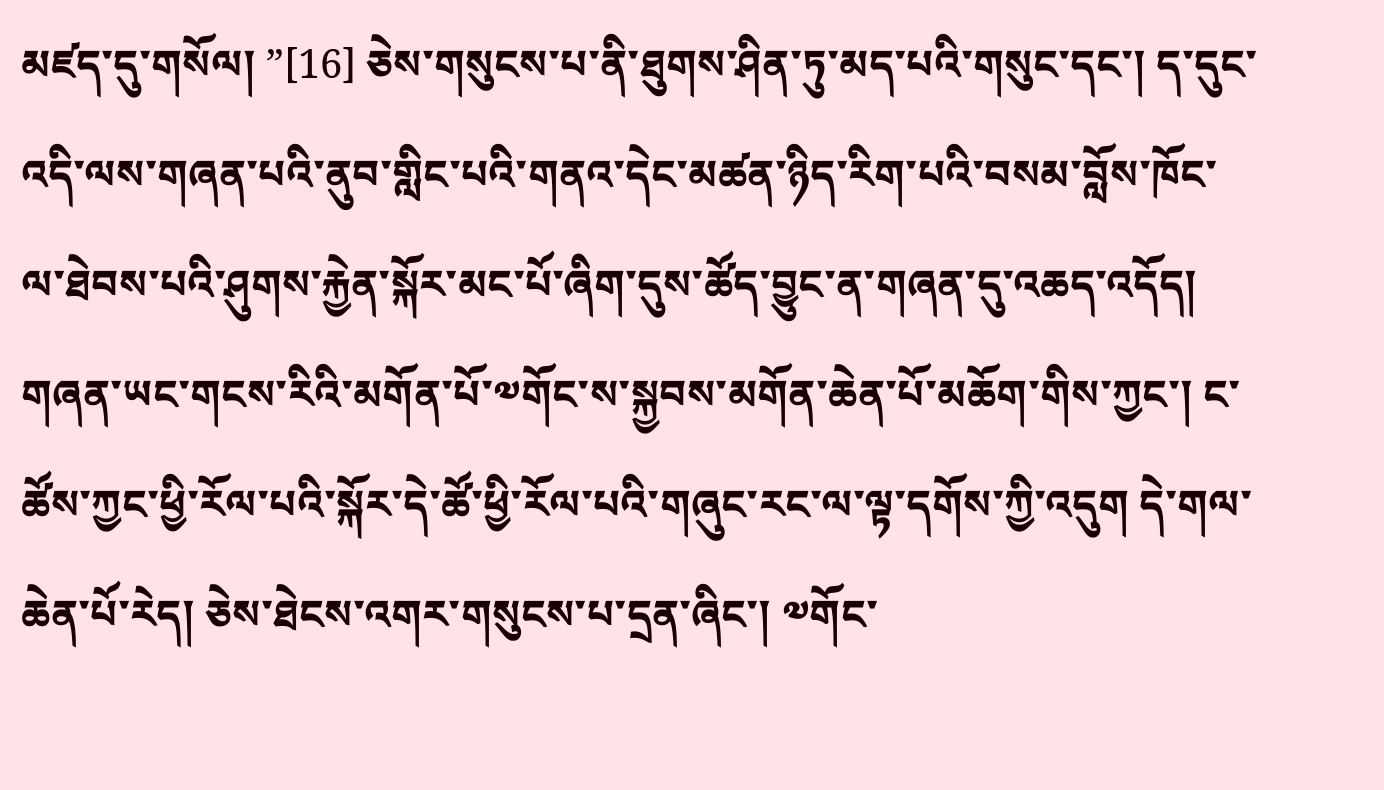མཛད་དུ་གསོལ། ”[16] ཅེས་གསུངས་པ་ནི་ཐུགས་ཤིན་ཏུ་མད་པའི་གསུང་དང་། ད་དུང་འདི་ལས་གཞན་པའི་ནུབ་གླིང་པའི་གནའ་དེང་མཚན་ཉིད་རིག་པའི་བསམ་བློས་ཁོང་ལ་ཐེབས་པའི་ཤུགས་རྐྱེན་སྐོར་མང་པོ་ཞིག་དུས་ཚོད་བྱུང་ན་གཞན་དུ་འཆད་འདོད།
གཞན་ཡང་གངས་རིའི་མགོན་པོ་༧གོང་ས་སྐྱབས་མགོན་ཆེན་པོ་མཆོག་གིས་ཀྱང་། ང་ཚོས་ཀྱང་ཕྱི་རོལ་པའི་སྐོར་དེ་ཚོ་ཕྱི་རོལ་པའི་གཞུང་རང་ལ་ལྟ་དགོས་ཀྱི་འདུག དེ་གལ་ཆེན་པོ་རེད། ཅེས་ཐེངས་འགར་གསུངས་པ་དྲན་ཞིང་། ༧གོང་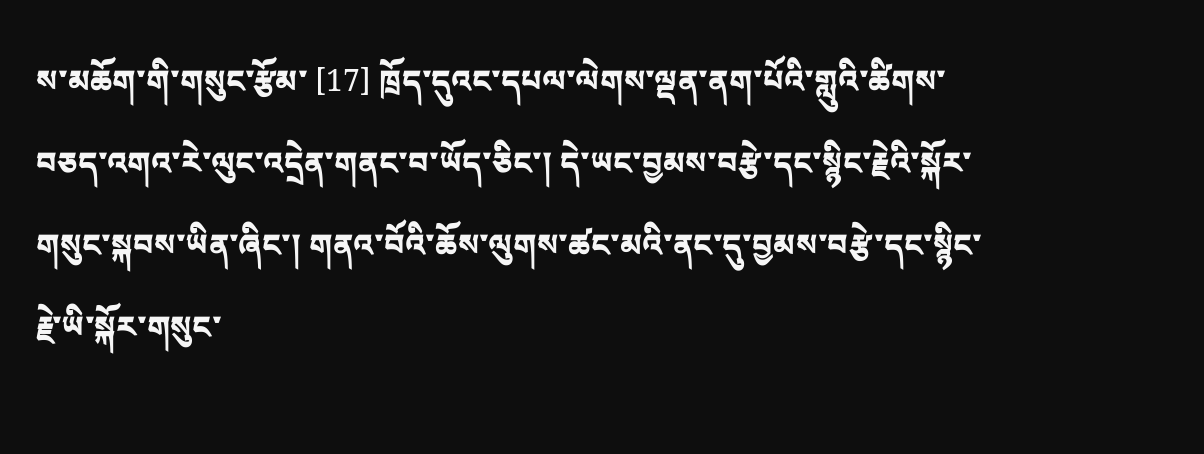ས་མཆོག་གི་གསུང་རྩོམ་ [17] ཁྲོད་དུའང་དཔལ་ལེགས་ལྡན་ནག་པོའི་གླུའི་ཚིགས་བཅད་འགའ་རེ་ལུང་འདྲེན་གནང་བ་ཡོད་ཅིང་། དེ་ཡང་བྱམས་བརྩེ་དང་སྙིང་རྗེའི་སྐོར་གསུང་སྐབས་ཡིན་ཞིང་། གནའ་བོའི་ཆོས་ལུགས་ཚང་མའི་ནང་དུ་བྱམས་བརྩེ་དང་སྙིང་རྗེ་ཡི་སྐོར་གསུང་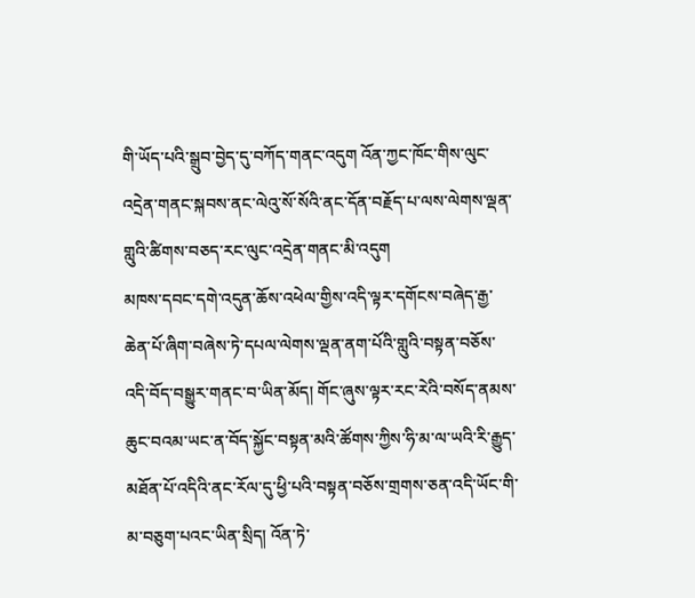གི་ཡོད་པའི་སྒྲུབ་བྱེད་དུ་བཀོད་གནང་འདུག འོན་ཀྱང་ཁོང་གིས་ལུང་འདྲེན་གནང་སྐབས་ནང་ལེའུ་སོ་སོའི་ནང་དོན་བརྗོད་པ་ལས་ལེགས་ལྡན་གླུའི་ཚིགས་བཅད་རང་ལུང་འདྲེན་གནང་མི་འདུག
མཁས་དབང་དགེ་འདུན་ཆོས་འཕེལ་གྱིས་འདི་ལྟར་དགོངས་བཞེད་རྒྱ་ཆེན་པོ་ཞིག་བཞེས་ཏེ་དཔལ་ལེགས་ལྡན་ནག་པོའི་གླུའི་བསྟན་བཅོས་འདི་བོད་བསྒྱུར་གནང་བ་ཡིན་མོད། གོང་ཞུས་ལྟར་རང་རེའི་བསོད་ནམས་ཆུང་བའམ་ཡང་ན་བོད་སྐྱོང་བསྟན་མའི་ཚོགས་ཀྱིས་ཧི་མ་ལ་ཡའི་རི་རྒྱུད་མཐོན་པོ་འདིའི་ནང་རོལ་དུ་ཕྱི་པའི་བསྟན་བཅོས་གྲགས་ཅན་འདི་ཡོང་གི་མ་བཅུག་པའང་ཡིན་སྲིད། འོན་ཏེ་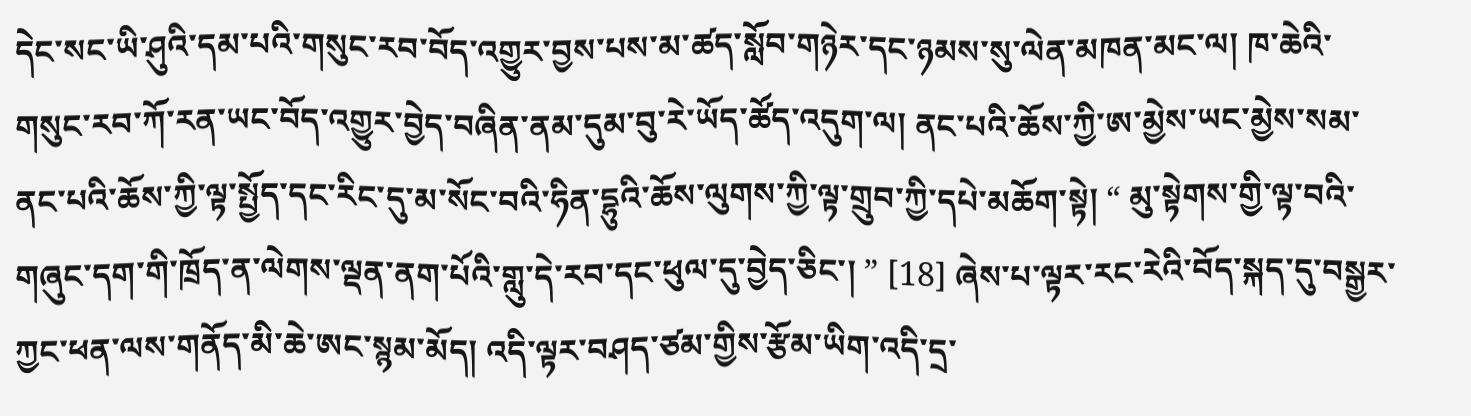དེང་སང་ཡི་ཤུའི་དམ་པའི་གསུང་རབ་བོད་འགྱུར་བྱས་པས་མ་ཚད་སློབ་གཉེར་དང་ཉམས་སུ་ལེན་མཁན་མང་ལ། ཁ་ཆེའི་གསུང་རབ་ཀོ་རན་ཡང་བོད་འགྱུར་བྱེད་བཞིན་ནམ་དུམ་བུ་རེ་ཡོད་ཚོད་འདུག་ལ། ནང་པའི་ཆོས་ཀྱི་ཨ་མྱེས་ཡང་མྱེས་སམ་ནང་པའི་ཆོས་ཀྱི་ལྟ་སྤྱོད་དང་རིང་དུ་མ་སོང་བའི་ཧིན་དྷུའི་ཆོས་ལུགས་ཀྱི་ལྟ་གྲུབ་ཀྱི་དཔེ་མཆོག་སྟེ། “ མུ་སྟེགས་གྱི་ལྟ་བའི་གཞུང་དག་གི་ཁྲོད་ན་ལེགས་ལྡན་ནག་པོའི་གླུ་དེ་རབ་དང་ཕུལ་དུ་བྱེད་ཅིང་། ” [18] ཞེས་པ་ལྟར་རང་རེའི་བོད་སྐད་དུ་བསྒྱར་ཀྱང་ཕན་ལས་གནོད་མི་ཆེ་ཨང་སྙམ་མོད། འདི་ལྟར་བཤད་ཙམ་གྱིས་རྩོམ་ཡིག་འདི་དྲ་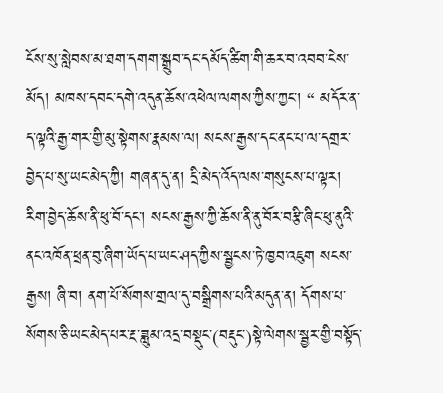ངོས་སུ་སླེབས་མ་ཐག་དགག་སྒྲུབ་དང་དམོད་ཚིག་གི་ཆར་བ་འབབ་ངེས་མོད། མཁས་དབང་དགེ་འདུན་ཆོས་འཕེལ་ལགས་ཀྱིས་ཀྱང་། “ མདོར་ན་ད་ལྟའི་རྒྱ་གར་གྱི་མུ་སྟེགས་རྣམས་ལ། སངས་རྒྱས་དང་ནང་པ་ལ་དགྲར་བྱེད་པ་སུ་ཡང་མེད་ཀྱི། གཞན་དུ་ན། དྲི་མེད་འོད་ལས་གསུངས་པ་ལྟར། རིག་བྱེད་ཆོས་ནི་ཕུ་བོ་དང་། སངས་རྒྱས་ཀྱི་ཆོས་ནི་ནུ་བོར་བརྩི་ཞིང་ཕུ་ནུའི་ནང་འཁོན་ཕྲན་བུ་ཞིག་ཡོད་པ་ཡང་ཤད་ཀྱིས་སྦྱངས་ཏེ་ཁྱབ་འཇུག སངས་རྒྱས། ཞི་བ། ནག་པོ་སོགས་གྲལ་དུ་བསྒྲིགས་པའི་མདུན་ན། དོགས་པ་སོགས་ཅི་ཡང་མེད་པར་རྔ་ཟླུམ་འདྲ་བསྡུང་(བརྡུང་)སྟེ་ལེགས་སྦྱར་གྱི་བསྟོད་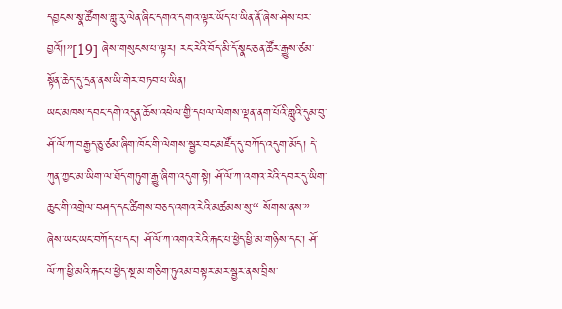དབྱངས་སྣ་ཚོགས་གླུ་རུ་ལེན་ཞིང་དགའ་དགའ་ལྟར་ཡོད་པ་ཡིན་ནོ་ཞེས་ཤེས་པར་བྱའོ།།”[19] ཞེས་གསུངས་པ་ལྟར། རང་རེའི་བོད་མི་དོ་སྣང་ཅན་ཚོར་རྒྱུས་ཙམ་སྟོན་ཆེད་དུ་དྲན་ནས་ཡི་གེར་བཏབ་པ་ཡིན།
ཡང་མཁས་དབང་དགེ་འདུན་ཆོས་འཕེལ་གྱི་དཔལ་ལེགས་ལྡན་ནག་པོའི་གླུའི་དུམ་བུ་ཤོ་ལོ་ཀ་བརྒྱད་ཅུ་ཙམ་ཞིག་ཁོང་གི་ལེགས་སྦྱར་བང་མཛོད་དུ་བཀོད་འདུག་མོད། དེ་ཀུན་ཀྱང་མ་ཡིག་ལ་ཐོད་གཏུག་རྒྱུ་ཞིག་འདུག་སྟེ། ཤོ་ལོ་ཀ་འགའ་རེའི་དབར་དུ་ཡིག་ཆུང་གི་འགྲེལ་བཤད་དང་ཚིགས་བཅད་འགའ་རེའི་མཚམས་སུ་“ སོགས་ནས་” ཞེས་ཡང་ཡང་བཀོད་པ་དང་། ཤོ་ལོ་ཀ་འགའ་རེའི་རྐང་པ་ཕྱེད་ཕྱི་མ་གཉིས་དང་། ཤོ་ལོ་ཀ་ཕྱི་མའི་རྐང་པ་ཕྱེད་སྔ་མ་གཅིག་ཏུའམ་བསྟར་མར་སྦྱར་ནས་བྲིས་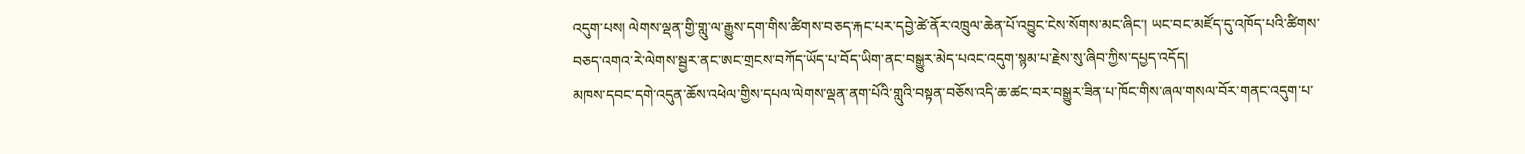འདུག་པས། ལེགས་ལྡན་གྱི་གླུ་ལ་རྒྱུས་དག་གིས་ཚིགས་བཅད་རྐང་པར་དབྱེ་ཚེ་ནོར་འཁྲུལ་ཆེན་པོ་འབྱུང་ངེས་སོགས་མང་ཞིང་། ཡང་བང་མཛོད་དུ་འཁོད་པའི་ཚིགས་བཅད་འགའ་རེ་ལེགས་སྦྱར་ནང་ཨང་གྲངས་བཀོད་ཡོད་པ་བོད་ཡིག་ནང་བསྒྱུར་མེད་པའང་འདུག་སྙམ་པ་རྗེས་སུ་ཞིབ་ཀྱིས་དཔྱད་འདོད།
མཁས་དབང་དགེ་འདུན་ཆོས་འཕེལ་གྱིས་དཔལ་ལེགས་ལྡན་ནག་པོའི་གླུའི་བསྟན་བཅོས་འདི་ཆ་ཚང་བར་བསྒྱུར་ཟིན་པ་ཁོང་གིས་ཞལ་གསལ་བོར་གནང་འདུག་པ་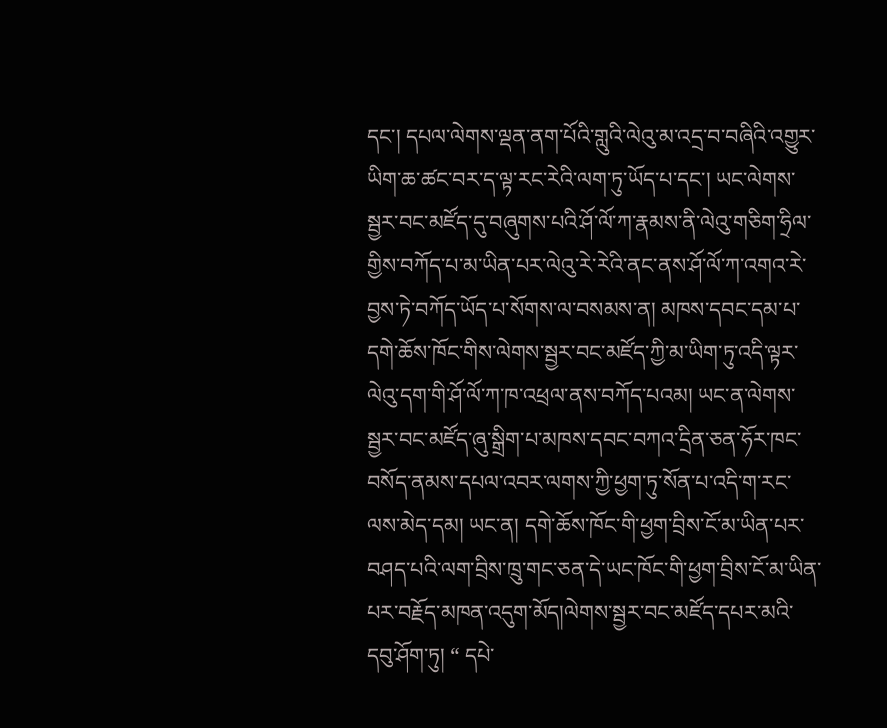དང་། དཔལ་ལེགས་ལྡན་ནག་པོའི་གླུའི་ལེའུ་མ་འདྲ་བ་བཞིའི་འགྱུར་ཡིག་ཆ་ཚང་བར་ད་ལྟ་རང་རེའི་ལག་ཏུ་ཡོད་པ་དང་། ཡང་ལེགས་སྦྱར་བང་མཛོད་དུ་བཞུགས་པའི་ཤོ་ལོ་ཀ་རྣམས་ནི་ལེའུ་གཅིག་ཧྲིལ་གྱིས་བཀོད་པ་མ་ཡིན་པར་ལེའུ་རེ་རེའི་ནང་ནས་ཤོ་ལོ་ཀ་འགའ་རེ་བྱས་ཏེ་བཀོད་ཡོད་པ་སོགས་ལ་བསམས་ན། མཁས་དབང་དམ་པ་དགེ་ཆོས་ཁོང་གིས་ལེགས་སྦྱར་བང་མཛོད་ཀྱི་མ་ཡིག་ཏུ་འདི་ལྟར་ལེའུ་དག་གི་ཤོ་ལོ་ཀ་ཁ་འཕྲལ་ནས་བཀོད་པའམ། ཡང་ན་ལེགས་སྦྱར་བང་མཛོད་ཞུ་སྒྲིག་པ་མཁས་དབང་བཀའ་དྲིན་ཅན་ཧོར་ཁང་བསོད་ནམས་དཔལ་འབར་ལགས་ཀྱི་ཕྱག་ཏུ་སོན་པ་འདི་ག་རང་ལས་མེད་དམ། ཡང་ན། དགེ་ཆོས་ཁོང་གི་ཕྱག་བྲིས་ངོ་མ་ཡིན་པར་བཤད་པའི་ལག་བྲིས་ཁྲུ་གང་ཅན་དེ་ཡང་ཁོང་གི་ཕྱག་བྲིས་ངོ་མ་ཡིན་པར་བརྗོད་མཁན་འདུག་མོད།ལེགས་སྦྱར་བང་མཛོད་དཔར་མའི་དབུ་ཤོག་ཏུ། “ དཔེ་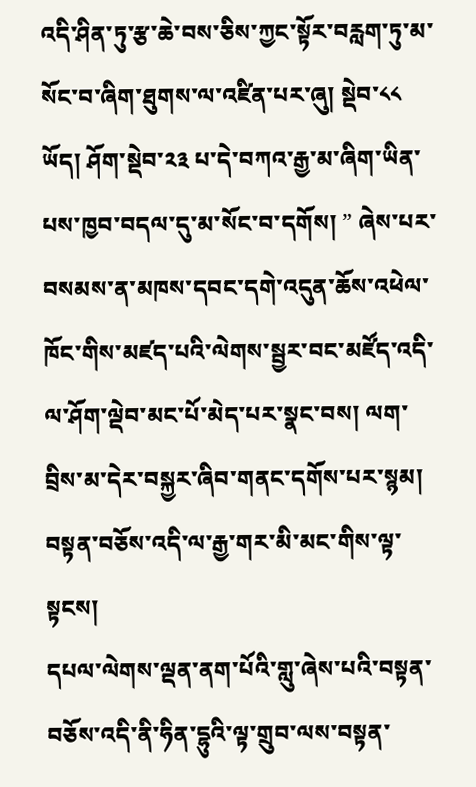འདི་ཤིན་ཏུ་རྩ་ཆེ་བས་ཅིས་ཀྱང་སྟོར་བརླག་ཏུ་མ་སོང་བ་ཞིག་ཐུགས་ལ་འཛིན་པར་ཞུ། སྡེབ་༨༨ ཡོད། ཤོག་སྡེབ་༢༣ པ་དེ་བཀའ་རྒྱ་མ་ཞིག་ཡིན་པས་ཁྱབ་བདལ་དུ་མ་སོང་བ་དགོས། ” ཞེས་པར་བསམས་ན་མཁས་དབང་དགེ་འདུན་ཆོས་འཕེལ་ཁོང་གིས་མཛད་པའི་ལེགས་སྦྱར་བང་མཛོད་འདི་ལ་ཤོག་ལྡེབ་མང་པོ་མེད་པར་སྣང་བས། ལག་བྲིས་མ་དེར་བསྐྱར་ཞིབ་གནང་དགོས་པར་སྙམ།
བསྟན་བཅོས་འདི་ལ་རྒྱ་གར་མི་མང་གིས་ལྟ་སྟངས།
དཔལ་ལེགས་ལྡན་ནག་པོའི་གླུ་ཞེས་པའི་བསྟན་བཅོས་འདི་ནི་ཧིན་དྷུའི་ལྟ་གྲུབ་ལས་བསྟན་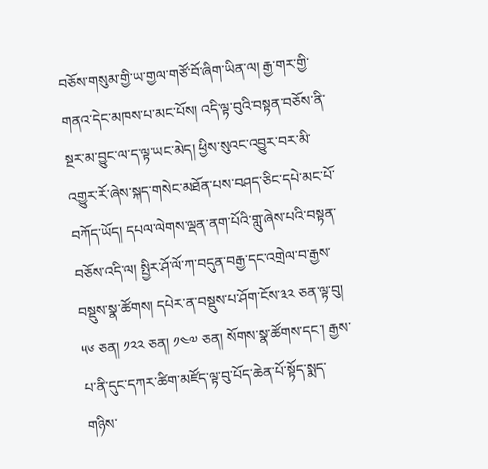བཅོས་གསུམ་གྱི་ཡ་གྱལ་གཙོ་བོ་ཞིག་ཡིན་ལ། རྒྱ་གར་གྱི་གནའ་དེང་མཁས་པ་མང་པོས། འདི་ལྟ་བུའི་བསྟན་བཅོས་ནི་སྔར་མ་བྱུང་ལ་ད་ལྟ་ཡང་མེད། ཕྱིས་སུའང་འབྱུར་བར་མི་འགྱུར་རོ་ཞེས་སྐད་གསེང་མཐོན་པས་བཤད་ཅིང་དཔེ་མང་པོ་བཀོད་ཡོད། དཔལ་ལེགས་ལྡན་ནག་པོའི་གླུ་ཞེས་པའི་བསྟན་བཅོས་འདི་ལ། སྤྱིར་ཤོ་ལོ་ཀ་བདུན་བརྒྱ་དང་འགྲེལ་བ་རྒྱས་བསྡུས་སྣ་ཚོགས། དཔེར་ན་བསྡུས་པ་ཤོག་ངོས་༣༢ ཅན་ལྟ་བུ། ༥༦ ཅན། ༡༢༢ ཅན། ༡༤༧ ཅན། སོགས་སྣ་ཚོགས་དང་། རྒྱས་པ་ནི་དུང་དཀར་ཚིག་མཛོད་ལྟ་བུ་པོད་ཆེན་པོ་སྟོད་སྨད་གཉིས་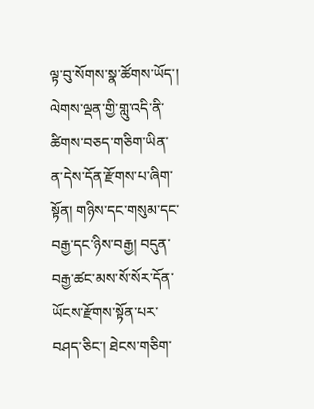ལྟ་བུ་སོགས་སྣ་ཚོགས་ཡོད་། ལེགས་ལྡན་གྱི་གླུ་འདི་ནི་ཚིགས་བཅད་གཅིག་ཡིན་ན་དེས་དོན་རྫོགས་པ་ཞིག་སྟོན། གཉིས་དང་གསུམ་དང་བརྒྱ་དང་ཉིས་བརྒྱ། བདུན་བརྒྱ་ཚང་མས་སོ་སོར་དོན་ཡོངས་རྫོགས་སྟོན་པར་བཤད་ཅིང་། ཐེངས་གཅིག་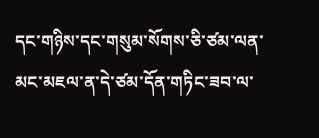དང་གཉིས་དང་གསུམ་སོགས་ཅི་ཙམ་ལན་མང་མཇལ་ན་དེ་ཙམ་དོན་གཏིང་ཟབ་ལ་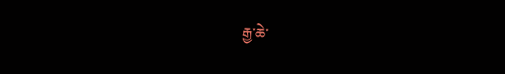རྒྱ་ཆེ་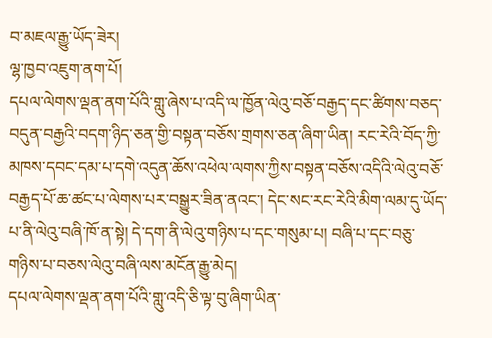བ་མཇལ་རྒྱུ་ཡོད་ཟེར།
ལྷ་ཁྱབ་འཇུག་ནག་པོ།
དཔལ་ལེགས་ལྡན་ནག་པོའི་གླུ་ཞེས་པ་འདི་ལ་ཁྱོན་ལེའུ་བཅོ་བརྒྱད་དང་ཚིགས་བཅད་བདུན་བརྒྱའི་བདག་ཉིད་ཅན་གྱི་བསྟན་བཅོས་གྲགས་ཅན་ཞིག་ཡིན། རང་རེའི་བོད་ཀྱི་མཁས་དབང་དམ་པ་དགེ་འདུན་ཆོས་འཕེལ་ལགས་ཀྱིས་བསྟན་བཅོས་འདིའི་ལེའུ་བཅོ་བརྒྱད་པོ་ཆ་ཚང་པ་ལེགས་པར་བསྒྱུར་ཟིན་ནའང་། དེང་སང་རང་རེའི་མིག་ལམ་དུ་ཡོད་པ་ནི་ལེའུ་བཞི་ཁོ་ན་སྟེ། དེ་དག་ནི་ལེའུ་གཉིས་པ་དང་གསུམ་པ། བཞི་པ་དང་བཅུ་གཉིས་པ་བཅས་ལེའུ་བཞི་ལས་མངོན་རྒྱུ་མེད།
དཔལ་ལེགས་ལྡན་ནག་པོའི་གླུ་འདི་ཅི་ལྟ་བུ་ཞིག་ཡིན་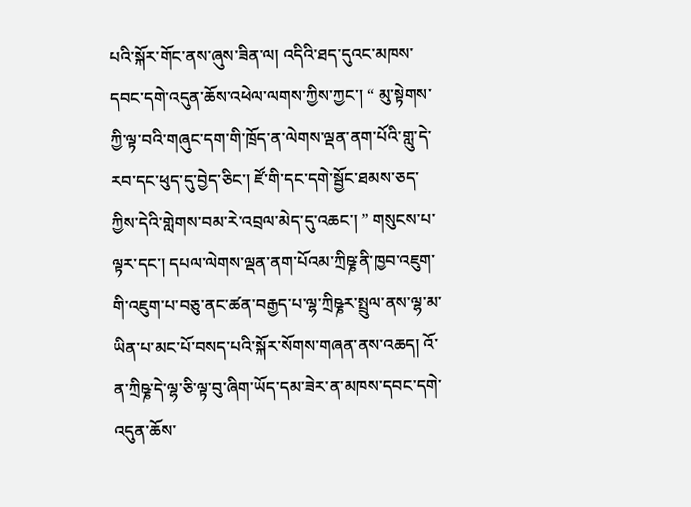པའི་སྐོར་གོང་ནས་ཞུས་ཟིན་ལ། འདིའི་ཐད་དུའང་མཁས་དབང་དགེ་འདུན་ཆོས་འཕེལ་ལགས་ཀྱིས་ཀྱང་། “ མུ་སྟེགས་ཀྱི་ལྟ་བའི་གཞུང་དག་གི་ཁྲོད་ན་ལེགས་ལྡན་ནག་པོའི་གླུ་དེ་རབ་དང་ཕུད་དུ་བྱེད་ཅིང་། ཛོ་གི་དང་དགེ་སྦྱོང་ཐམས་ཅད་ཀྱིས་དེའི་གླེགས་བམ་རེ་འབྲལ་མེད་དུ་འཆང་། ” གསུངས་པ་ལྟར་དང་། དཔལ་ལེགས་ལྡན་ནག་པོའམ་ཀྲིཥྞ་ནི་ཁྱབ་འཇུག་གི་འཇུག་པ་བཅུ་ནང་ཚན་བརྒྱད་པ་ལྷ་ཀྲིཥྞར་སྤྲུལ་ནས་ལྷ་མ་ཡིན་པ་མང་པོ་བསད་པའི་སྐོར་སོགས་གཞན་ནས་འཆད། འོ་ན་ཀྲིཥྞ་དེ་ལྷ་ཅི་ལྟ་བུ་ཞིག་ཡོད་དམ་ཟེར་ན་མཁས་དབང་དགེ་འདུན་ཆོས་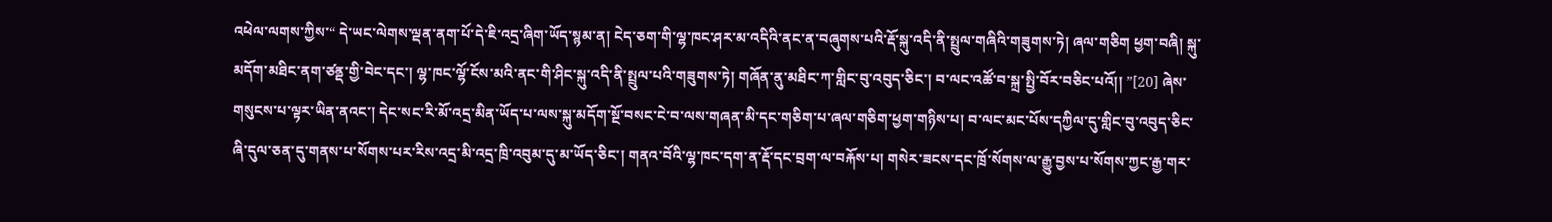འཕེལ་ལགས་ཀྱིས་“ དེ་ཡང་ལེགས་ལྡན་ནག་པོ་དེ་ཇི་འདྲ་ཞིག་ཡོད་སྙམ་ན། ངེད་ཅག་གི་ལྷ་ཁང་ཤར་མ་འདིའི་ནང་ན་བཞུགས་པའི་རྡོ་སྐུ་འདི་ནི་སྤྲུལ་གཞིའི་གཟུགས་ཏེ། ཞལ་གཅིག ཕྱག་བཞི། སྐུ་མདོག་མཐིང་ནག་ཙནྡ་གྱི་བེང་དང་། ལྷ་ཁང་ལྷོ་ངོས་མའི་ནང་གི་ཤིང་སྐུ་འདི་ནི་སྤྲུལ་པའི་གཟུགས་ཏེ། གཞོན་ནུ་མཐིང་ཀ་གླིང་བུ་འབུད་ཅིང་། བ་ལང་འཚོ་བ་སྐྲ་སྤྱི་བོར་བཅིང་པའོ།། ”[20] ཞེས་གསུངས་པ་ལྟར་ཡིན་ནའང་། དེང་སང་རི་མོ་འདྲ་མིན་ཡོད་པ་ལས་སྐུ་མདོག་སྔོ་བསང་ངེ་བ་ལས་གཞན་མི་དང་གཅིག་པ་ཞལ་གཅིག་ཕྱག་གཉིས་པ། བ་ལང་མང་པོས་དཀྱིལ་དུ་གླིང་བུ་འབུད་ཅིང་ཞི་དུལ་ཅན་དུ་གནས་པ་སོགས་པར་རིས་འདྲ་མི་འདྲ་ཁྲི་འབུམ་དུ་མ་ཡོད་ཅིང་། གནའ་བོའི་ལྷ་ཁང་དག་ན་རྡོ་དང་བྲག་ལ་བརྐོས་པ། གསེར་ཟངས་དང་ཁྲོ་སོགས་ལ་རྒྱུ་བྱས་པ་སོགས་ཀྱང་རྒྱ་གར་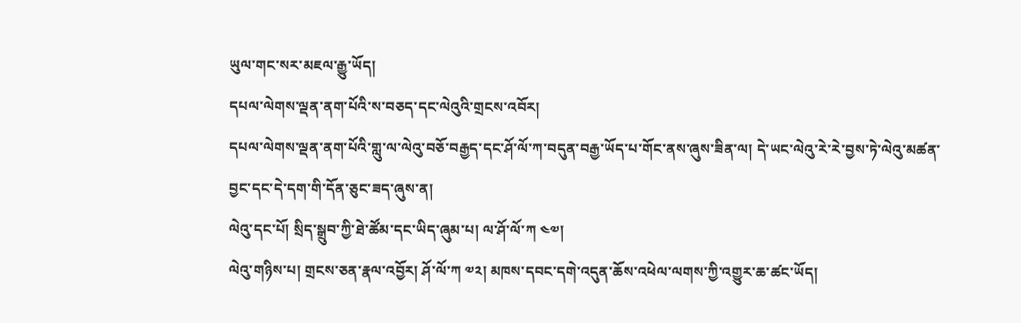ཡུལ་གང་སར་མཇལ་རྒྱུ་ཡོད།
དཔལ་ལེགས་ལྡན་ནག་པོའི་ས་བཅད་དང་ལེའུའི་གྲངས་འབོར།
དཔལ་ལེགས་ལྡན་ནག་པོའི་གླུ་ལ་ལེའུ་བཅོ་བརྒྱད་དང་ཤོ་ལོ་ཀ་བདུན་བརྒྱ་ཡོད་པ་གོང་ནས་ཞུས་ཟིན་ལ། དེ་ཡང་ལེའུ་རེ་རེ་བྱས་ཏེ་ལེའུ་མཚན་བྱང་དང་དེ་དག་གི་དོན་ཅུང་ཟད་ཞུས་ན།
ལེའུ་དང་པོ། སྲིད་སྒྲུབ་ཀྱི་ཐེ་ཚོམ་དང་ཡིད་ཞུམ་པ། ལ་ཤོ་ལོ་ཀ ༤༧།
ལེའུ་གཉིས་པ། གྲངས་ཅན་རྣལ་འབྱོར། ཤོ་ལོ་ཀ ༧༢། མཁས་དབང་དགེ་འདུན་ཆོས་འཕེལ་ལགས་ཀྱི་འགྱུར་ཆ་ཚང་ཡོད།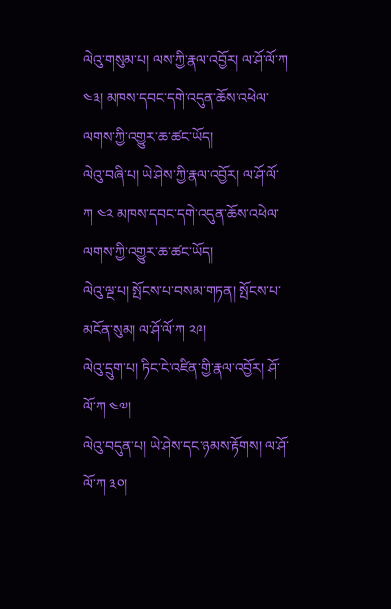ལེའུ་གསུམ་པ། ལས་ཀྱི་རྣལ་འབྱོར། ལ་ཤོ་ལོ་ཀ ༤༣། མཁས་དབང་དགེ་འདུན་ཆོས་འཕེལ་ལགས་ཀྱི་འགྱུར་ཆ་ཚང་ཡོད།
ལེའུ་བཞི་པ། ཡེ་ཤེས་ཀྱི་རྣལ་འབྱོར། ལ་ཤོ་ལོ་ཀ ༤༢ མཁས་དབང་དགེ་འདུན་ཆོས་འཕེལ་ལགས་ཀྱི་འགྱུར་ཆ་ཚང་ཡོད།
ལེའུ་ལྔ་པ། སྤོངས་པ་བསམ་གཏན། སྤོངས་པ་མངོན་སུམ། ལ་ཤོ་ལོ་ཀ ༢༩།
ལེའུ་དྲུག་པ། ཏིང་ངེ་འཛིན་གྱི་རྣལ་འབྱོར། ཤོ་ལོ་ཀ ༤༧།
ལེའུ་བདུན་པ། ཡེ་ཤེས་དང་ཉམས་རྟོགས། ལ་ཤོ་ལོ་ཀ ༣༠།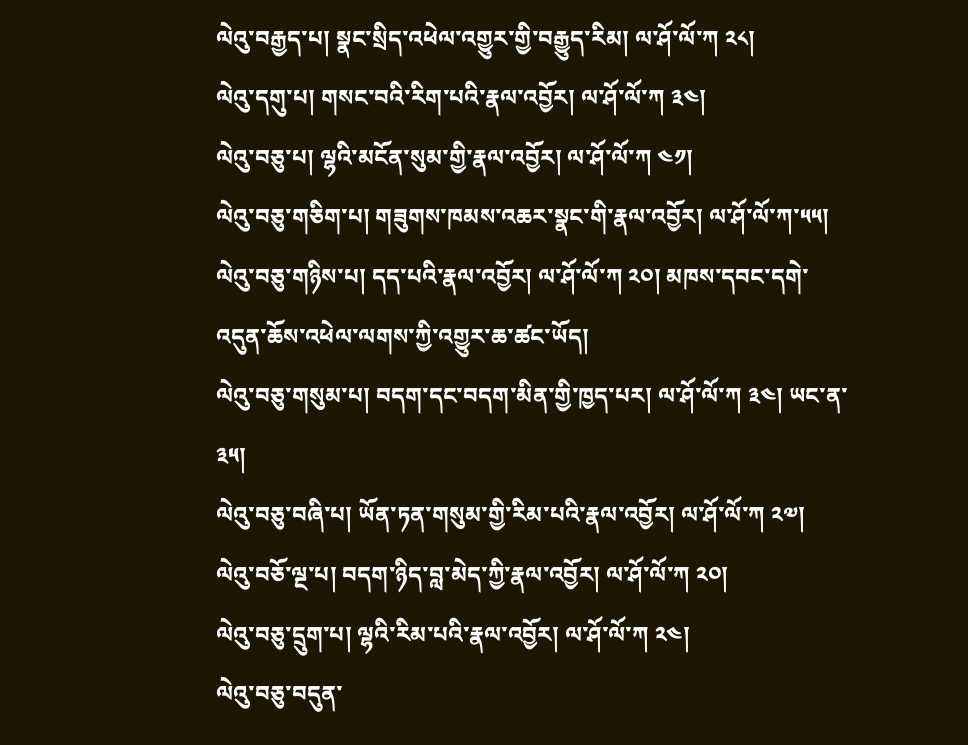ལེའུ་བརྒྱད་པ། སྣང་སྲིད་འཕེལ་འགྱུར་གྱི་བརྒྱུད་རིམ། ལ་ཤོ་ལོ་ཀ ༢༨།
ལེའུ་དགུ་པ། གསང་བའི་རིག་པའི་རྣལ་འབྱོར། ལ་ཤོ་ལོ་ཀ ༣༤།
ལེའུ་བཅུ་པ། ལྷའི་མངོན་སུམ་གྱི་རྣལ་འབྱོར། ལ་ཤོ་ལོ་ཀ ༤༡།
ལེའུ་བཅུ་གཅིག་པ། གཟུགས་ཁམས་འཆར་སྣང་གི་རྣལ་འབྱོར། ལ་ཤོ་ལོ་ཀ་༥༥།
ལེའུ་བཅུ་གཉིས་པ། དད་པའི་རྣལ་འབྱོར། ལ་ཤོ་ལོ་ཀ ༢༠། མཁས་དབང་དགེ་འདུན་ཆོས་འཕེལ་ལགས་ཀྱི་འགྱུར་ཆ་ཚང་ཡོད།
ལེའུ་བཅུ་གསུམ་པ། བདག་དང་བདག་མིན་གྱི་ཁྱད་པར། ལ་ཤོ་ལོ་ཀ ༣༤། ཡང་ན་༣༥།
ལེའུ་བཅུ་བཞི་པ། ཡོན་ཏན་གསུམ་གྱི་རིམ་པའི་རྣལ་འབྱོར། ལ་ཤོ་ལོ་ཀ ༢༧།
ལེའུ་བཅོ་ལྔ་པ། བདག་ཉིད་བླ་མེད་ཀྱི་རྣལ་འབྱོར། ལ་ཤོ་ལོ་ཀ ༢༠།
ལེའུ་བཅུ་དྲུག་པ། ལྷའི་རིམ་པའི་རྣལ་འབྱོར། ལ་ཤོ་ལོ་ཀ ༢༤།
ལེའུ་བཅུ་བདུན་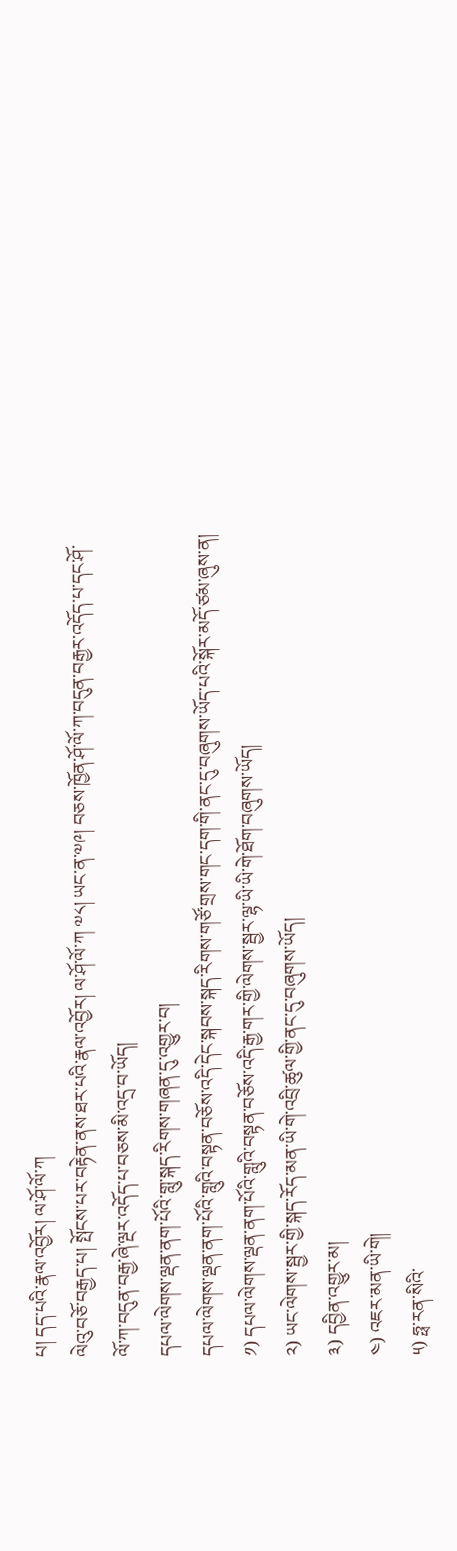པ། དད་པའི་རྣལ་འབྱོར། ལ་ཤོ་ལོ་ཀ
ལེའུ་བཅོ་བརྒྱད་པ། སྤོངས་པར་བརྟེན་ནས་ཐར་པའི་རྣལ་འབྱོར། ལ་ཤོ་ལོ་ཀ ༧༨། ཡང་ན་༧༩། བཅས་ཁྱོན་ཤོ་ལོ་ཀ་བདུན་བརྒྱར་འདོད་པ་དང་ཤོ་ལོ་ཀ་བདུན་བརྒྱ་ཞེ་ལྔར་འདོད་པ་བཅས་མི་འདྲ་བ་ཡོད།
དཔལ་ལེགས་ལྡན་ནག་པོའི་གླུ་སྐད་རིགས་གཞན་དུ་འགྱུར་བ།
དཔལ་ལེགས་ལྡན་ནག་པོའི་གླུའི་བསྟན་བཅོས་འདི་དེང་སྐབས་སྐད་རིགས་གཙོ་གྲས་གང་དག་གི་ནང་དུ་བཞུགས་ཡོད་པའི་སྐོར་མདོ་ཙམ་ཞུས་ན།
༡) དཔལ་ལེགས་ལྡན་ནག་པོའི་གླུའི་བསྟན་བཅོས་འདི་རྒྱ་གར་གྱི་ལེགས་སྦྱར་ལྷ་ཡི་ཡི་གེ་ཐོག་བཞུགས་ཡོད།
༢) ཡང་ལེགས་སྦྱར་གྱི་སྐད་རོད་མན་ཡི་གེ་འབྲི་ཚུལ་གྱི་ནང་དུ་བཞུགས་ཡོད།
༣) དབྱིན་འགྱུར་མ།
༤) འཇར་མན་ཡི་གེ།
༥) ཧྥ་རན་སིའི་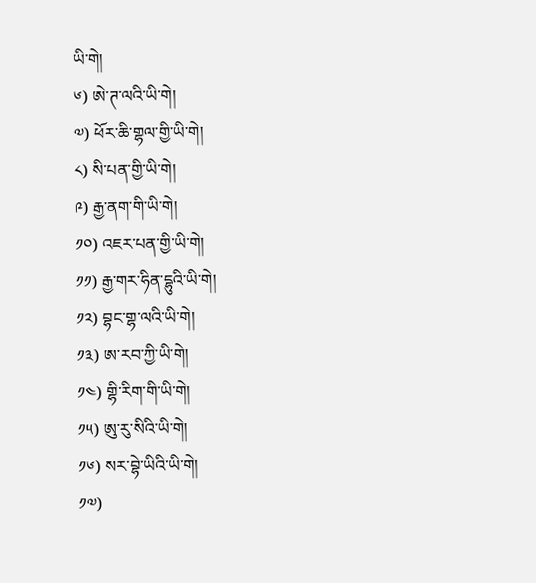ཡི་གེ།
༦) ཨེ་ཊ་ལའི་ཡི་གེ།
༧) ཕོར་ཆི་གྷལ་གྱི་ཡི་གེ།
༨) སི་པན་གྱི་ཡི་གེ།
༩) རྒྱ་ནག་གི་ཡི་གེ།
༡༠) འཇར་པན་གྱི་ཡི་གེ།
༡༡) རྒྱ་གར་ཧིན་དྷུའི་ཡི་གེ།
༡༢) བྷང་གྷ་ལའི་ཡི་གེ།
༡༣) ཨ་རབ་ཀྱི་ཡི་གེ།
༡༤) གྷི་རིག་གི་ཡི་གེ།
༡༥) ཨུ་རུ་སིའི་ཡི་གེ།
༡༦) སར་བྷེ་ཡིའི་ཡི་གེ།
༡༧)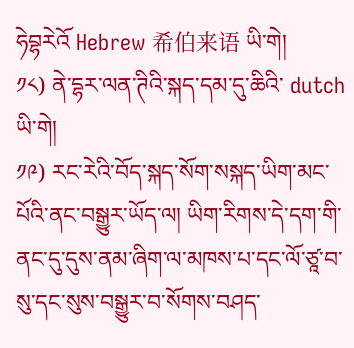ཧེབྷརེའོ Hebrew 希伯来语 ཡི་གེ།
༡༨) ནེ་དྷར་ལན་ཊིའི་སྐད་དམ་དུ་ཆིའི་ dutch ཡི་གེ།
༡༩) རང་རེའི་བོད་སྐད་སོག་སསྐད་ཡིག་མང་པོའི་ནང་བསྒྱུར་ཡོད་ལ། ཡིག་རིགས་དེ་དག་གི་ནང་དུ་དུས་ནམ་ཞིག་ལ་མཁས་པ་དང་ལོ་ཙཱ་བ་སུ་དང་སུས་བསྒྱུར་བ་སོགས་བཤད་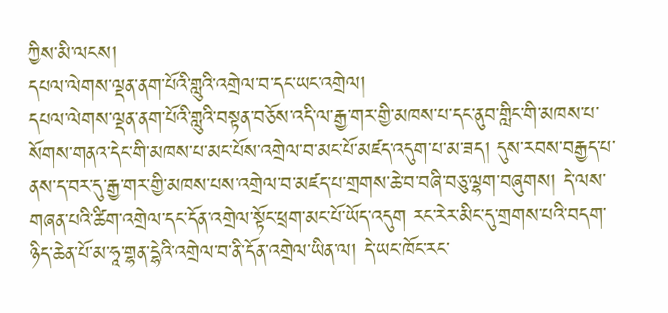ཀྱིས་མི་ལངས།
དཔལ་ལེགས་ལྡན་ནག་པོའི་གླུའི་འགྲེལ་བ་དང་ཡང་འགྲེལ།
དཔལ་ལེགས་ལྡན་ནག་པོའི་གླུའི་བསྟན་བཅོས་འདི་ལ་རྒྱ་གར་གྱི་མཁས་པ་དང་ནུབ་གླིང་གི་མཁས་པ་སོགས་གནའ་དེང་གི་མཁས་པ་མང་པོས་འགྲེལ་བ་མང་པོ་མཛད་འདུག་པ་མ་ཟད། དུས་རབས་བརྒྱད་པ་ནས་ད་བར་དུ་རྒྱ་གར་གྱི་མཁས་པས་འགྲེལ་བ་མཛད་པ་གྲགས་ཆེ་བ་བཞི་བཅུ་ལྷག་བཞུགས། དེ་ལས་གཞན་པའི་ཚིག་འགྲེལ་དང་དོན་འགྲེལ་སྟོང་ཕྲག་མང་པོ་ཡོད་འདུག རང་རེར་མིང་དུ་གྲགས་པའི་བདག་ཉིད་ཆེན་པོ་མ་ཧཱ་གྷན་དྷེའི་འགྲེལ་བ་ནི་དོན་འགྲེལ་ཡིན་ལ། དེ་ཡང་ཁོང་རང་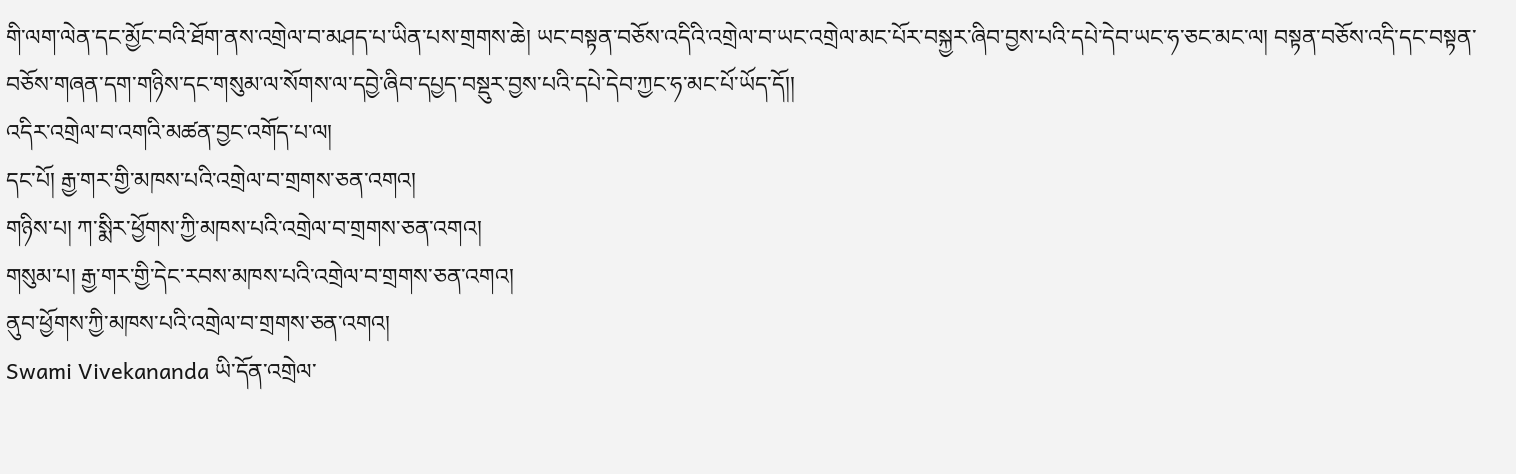གི་ལག་ལེན་དང་མྱོང་བའི་ཐོག་ནས་འགྲེལ་བ་མཤད་པ་ཡིན་པས་གྲགས་ཆེ། ཡང་བསྟན་བཅོས་འདིའི་འགྲེལ་བ་ཡང་འགྲེལ་མང་པོར་བསྐྱར་ཞིབ་བྱས་པའི་དཔེ་དེབ་ཡང་ཧ་ཅང་མང་ལ། བསྟན་བཅོས་འདི་དང་བསྟན་བཅོས་གཞན་དག་གཉིས་དང་གསུམ་ལ་སོགས་ལ་དབྱེ་ཞིབ་དཔྱད་བསྡུར་བྱས་པའི་དཔེ་དེབ་ཀྱང་ཧ་མང་པོ་ཡོད་དོ།།
འདིར་འགྲེལ་བ་འགའི་མཚན་བྱང་འགོད་པ་ལ།
དང་པོ། རྒྱ་གར་གྱི་མཁས་པའི་འགྲེལ་བ་གྲགས་ཅན་འགའ།
གཉིས་པ། ཀ་སྨིར་ཕྱོགས་ཀྱི་མཁས་པའི་འགྲེལ་བ་གྲགས་ཅན་འགའ།
གསུམ་པ། རྒྱ་གར་གྱི་དེང་རབས་མཁས་པའི་འགྲེལ་བ་གྲགས་ཅན་འགའ།
ནུབ་ཕྱོགས་ཀྱི་མཁས་པའི་འགྲེལ་བ་གྲགས་ཅན་འགའ།
Swami Vivekananda ཡི་དོན་འགྲེལ་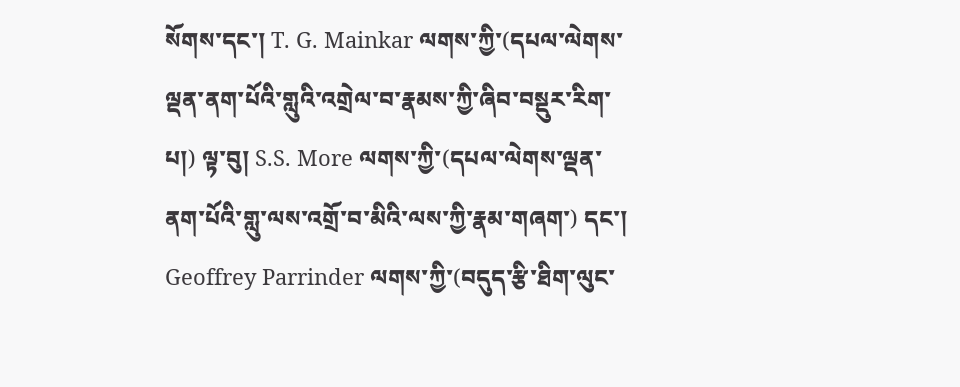སོགས་དང་། T. G. Mainkar ལགས་ཀྱི་(དཔལ་ལེགས་ལྡན་ནག་པོའི་གླུའི་འགྲེལ་བ་རྣམས་ཀྱི་ཞིབ་བསྡུར་རིག་པ།) ལྟ་བུ། S.S. More ལགས་ཀྱི་(དཔལ་ལེགས་ལྡན་ནག་པོའི་གླུ་ལས་འགྲོ་བ་མིའི་ལས་ཀྱི་རྣམ་གཞག་) དང་། Geoffrey Parrinder ལགས་ཀྱི་(བདུད་རྩི་ཐིག་ལུང་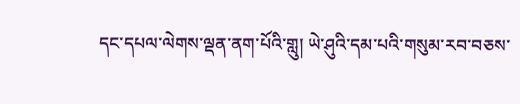དང་དཔལ་ལེགས་ལྡན་ནག་པོའི་གླུ། ཡེ་ཤུའི་དམ་པའི་གསུམ་རབ་བཅས་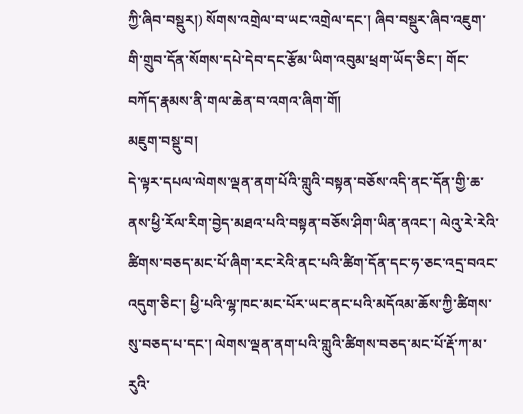ཀྱི་ཞིབ་བསྡུར།) སོགས་འགྲེལ་བ་ཡང་འགྲེལ་དང་། ཞིབ་བསྡུར་ཞིབ་འཇུག་གི་གྲུབ་དོན་སོགས་དཔེ་དེབ་དང་རྩོམ་ཡིག་འབུམ་ཕྲག་ཡོད་ཅིང་། གོང་བཀོད་རྣམས་ནི་གལ་ཆེན་བ་འགའ་ཞིག་གོ།
མཇུག་བསྡུ་བ།
དེ་ལྟར་དཔལ་ལེགས་ལྡན་ནག་པོའི་གླུའི་བསྟན་བཅོས་འདི་ནང་དོན་གྱི་ཆ་ནས་ཕྱི་རོལ་རིག་བྱེད་མཐའ་པའི་བསྟན་བཅོས་ཤིག་ཡིན་ནའང་། ལེའུ་རེ་རེའི་ཚིགས་བཅད་མང་པོ་ཞིག་རང་རེའི་ནང་པའི་ཚིག་དོན་དང་ཧ་ཅང་འདྲ་བའང་འདུག་ཅིང་། ཕྱི་པའི་ལྷ་ཁང་མང་པོར་ཡང་ནང་པའི་མདོའམ་ཆོས་ཀྱི་ཚིགས་སུ་བཅད་པ་དང་། ལེགས་ལྡན་ནག་པའི་གླུའི་ཚིགས་བཅད་མང་པོ་རྡོ་ཀ་མ་རུའི་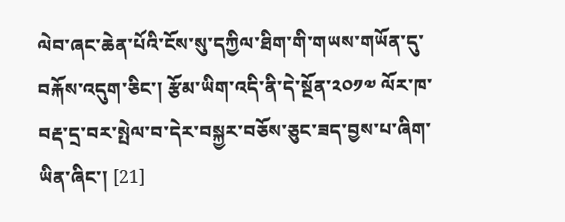ལེབ་ཞང་ཆེན་པོའི་ངོས་སུ་དཀྱིལ་ཐིག་གི་གཡས་གཡོན་དུ་བརྐོས་འདུག་ཅིང་། རྩོམ་ཡིག་འདི་ནི་དེ་སྔོན་༢༠༡༧ ལོར་ཁ་བརྡ་དྲ་བར་སྤེལ་བ་དེར་བསྐྱར་བཅོས་ཅུང་ཟད་བྱས་པ་ཞིག་ཡིན་ཞིང་། [21]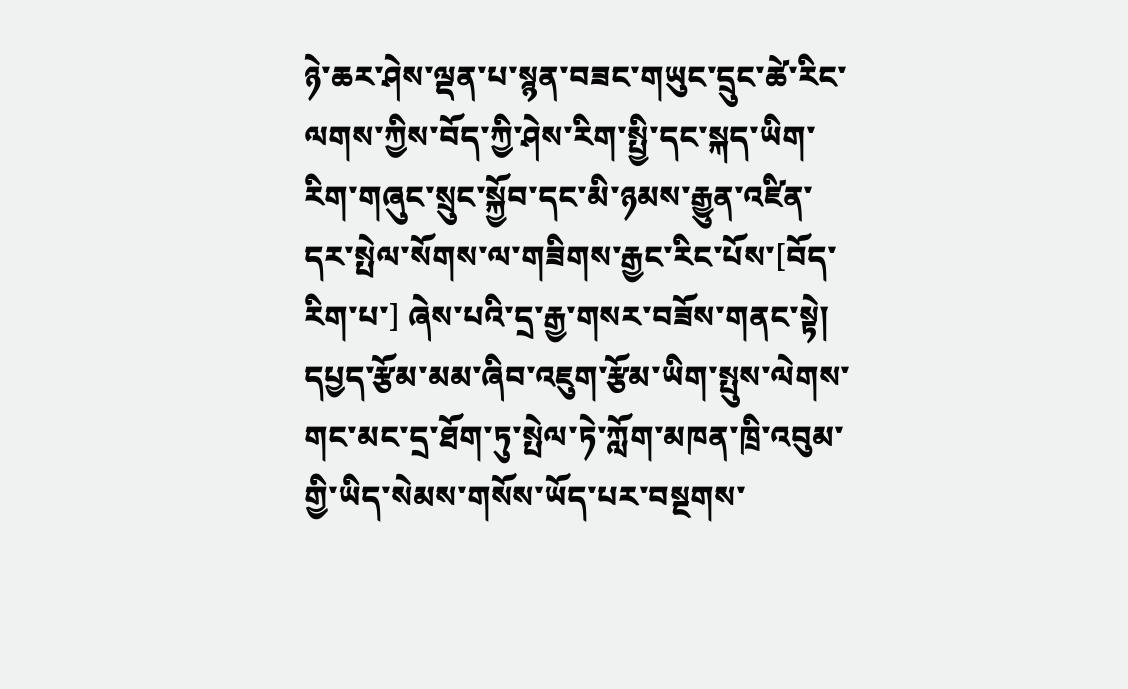ཉེ་ཆར་ཤེས་ལྡན་པ་སྙན་བཟང་གཡུང་དྲུང་ཚེ་རིང་ལགས་ཀྱིས་བོད་ཀྱི་ཤེས་རིག་སྤྱི་དང་སྐད་ཡིག་རིག་གཞུང་སྲུང་སྐྱོབ་དང་མི་ཉམས་རྒྱུན་འཛིན་དར་སྤེལ་སོགས་ལ་གཟིགས་རྒྱང་རིང་པོས་[བོད་རིག་པ་] ཞེས་པའི་དྲ་རྒྱ་གསར་བཟོས་གནང་སྟེ། དཔྱད་རྩོམ་མམ་ཞིབ་འཇུག་རྩོམ་ཡིག་སྤུས་ལེགས་གང་མང་དྲ་ཐོག་ཏུ་སྤེལ་ཏེ་ཀློག་མཁན་ཁྲི་འབུམ་གྱི་ཡིད་སེམས་གསོས་ཡོད་པར་བསྔགས་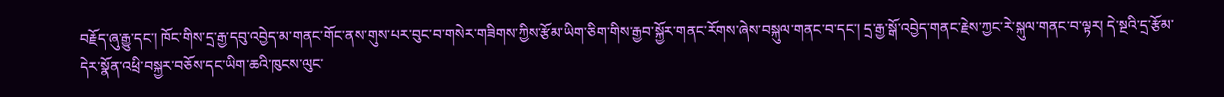བརྗོད་ཞུ་རྒྱུ་དང་། ཁོང་གིས་དྲ་རྒྱ་དབུ་འབྱེད་མ་གནང་གོང་ནས་གུས་པར་བུང་བ་གསེར་གཟིགས་ཀྱིས་རྩོམ་ཡིག་ཅིག་གིས་རྒྱབ་སྐྱོར་གནང་རོགས་ཞེས་བསྐུལ་གནང་བ་དང་། དྲ་རྒྱ་སྒོ་འབྱེད་གནང་རྗེས་ཀྱང་རེ་སྐུལ་གནང་བ་ལྟར། དེ་སྔའི་དྲ་རྩོམ་དེར་སྣོན་འཕྲི་བསྐྱར་བཅོས་དང་ཡིག་ཆའི་ཁུངས་ལུང་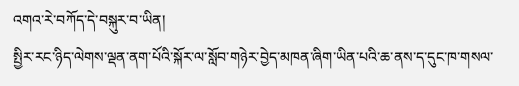འགའ་རེ་བཀོད་དེ་བསྐུར་བ་ཡིན།
སྤྱིར་རང་ཉིད་ལེགས་ལྡན་ནག་པོའི་སྐོར་ལ་སློབ་གཉེར་བྱེད་མཁན་ཞིག་ཡིན་པའི་ཆ་ནས་ད་དུང་ཁ་གསལ་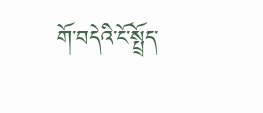གོ་བདེའི་ངོ་སྤྲོད་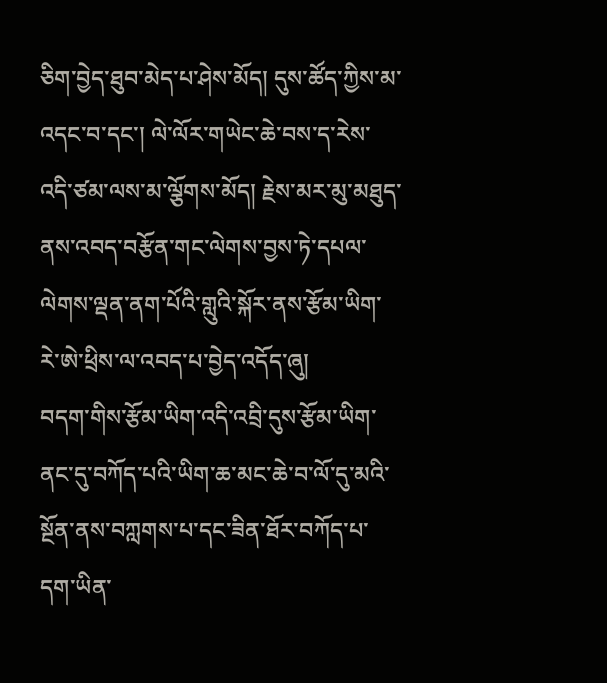ཅིག་བྱེད་ཐུབ་མེད་པ་ཤེས་མོད། དུས་ཚོད་ཀྱིས་མ་འདང་བ་དང་། ལེ་ལོར་གཡེང་ཆེ་བས་ད་རེས་འདི་ཙམ་ལས་མ་ལྕོགས་མོད། རྗེས་མར་མུ་མཐུད་ནས་འབད་བརྩོན་གང་ལེགས་བྱས་ཏེ་དཔལ་ལེགས་ལྡན་ནག་པོའི་གླུའི་སྐོར་ནས་རྩོམ་ཡིག་རེ་ཨེ་ཕྲིས་ལ་འབད་པ་བྱེད་འདོད་ཞུ།
བདག་གིས་རྩོམ་ཡིག་འདི་འབྲི་དུས་རྩོམ་ཡིག་ནང་དུ་བཀོད་པའི་ཡིག་ཆ་མང་ཆེ་བ་ལོ་དུ་མའི་སྔོན་ནས་བཀླགས་པ་དང་ཟིན་ཐོར་བཀོད་པ་དག་ཡིན་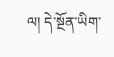ལ། དེ་སྔོན་ཡིག་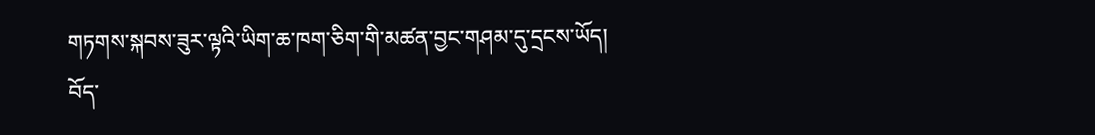གཏགས་སྐབས་ཟུར་ལྟའི་ཡིག་ཆ་ཁག་ཅིག་གི་མཚན་བྱང་གཤམ་དུ་དྲངས་ཡོད།
བོད་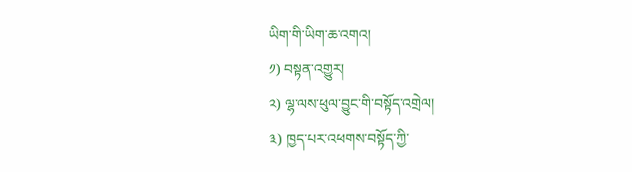ཡིག་གི་ཡིག་ཆ་འགའ།
༡) བསྟན་འགྱུར།
༢) ལྷ་ལས་ཕུལ་བྱུང་གི་བསྟོད་འགྲེལ།
༣) ཁྱད་པར་འཕགས་བསྟོད་ཀྱི་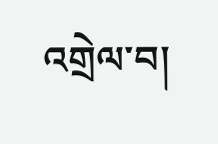འགྲེལ་བ།